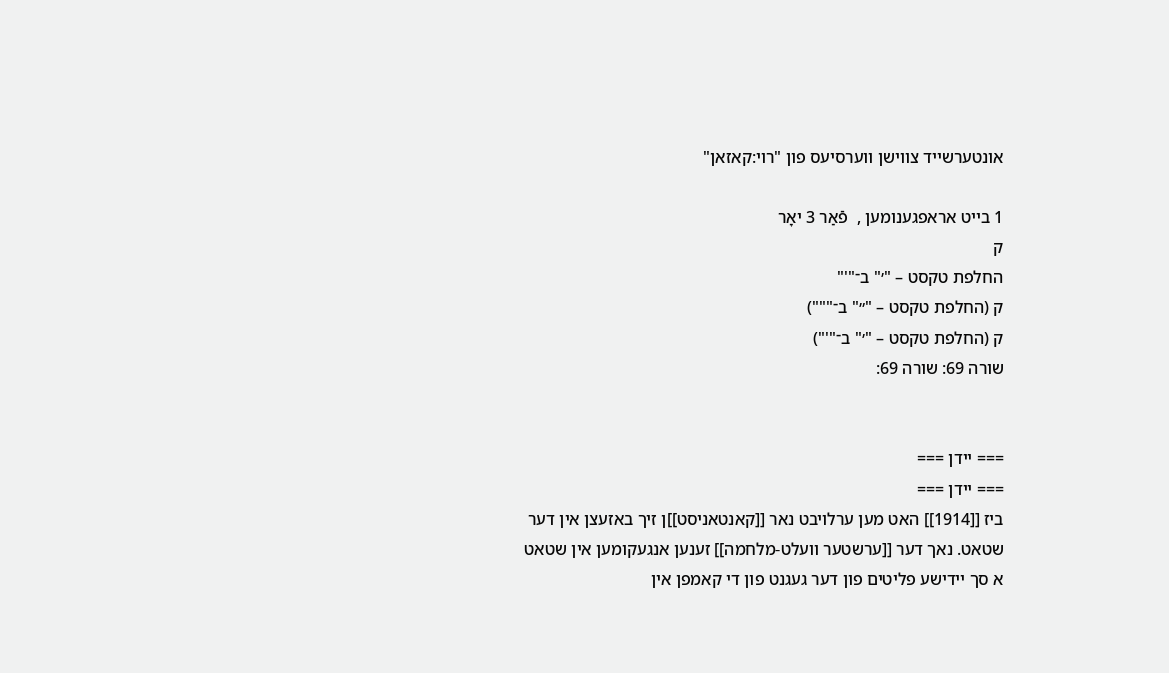אונטערשייד צווישן ווערסיעס פון "רוי:קאזאן"

1 בייט אראפגענומען ,  פֿאַר 3 יאָר
ק
החלפת טקסט – "׳" ב־"'"
ק (החלפת טקסט – "״" ב־""")
ק (החלפת טקסט – "׳" ב־"'")
שורה 69: שורה 69:


=== יידן ===
=== יידן ===
ביז [[1914]] האט מען ערלויבט נאר [[קאנטאניסט]]ן זיך באזעצן אין דער שטאט. נאך דער [[ערשטער וועלט-מלחמה]] זענען אנגעקומען אין שטאט א סך יידישע פליטים פון דער געגנט פון די קאמפן אין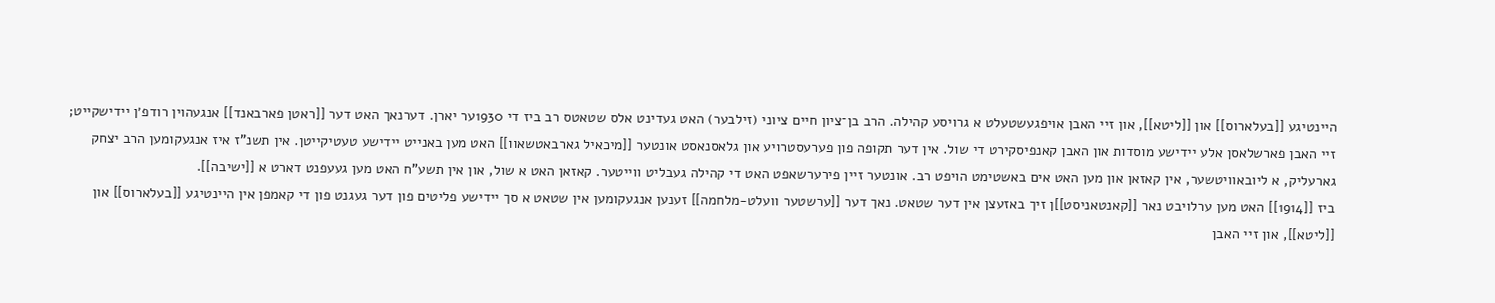היינטיגע [[בעלארוס]] און [[ליטא]], און זיי האבן אויפגעשטעלט א גרויסע קהילה. הרב בן־ציון חיים ציוני (זילבער) האט געדינט אלס שטאטס רב ביז די 1930ער יארן. דערנאך האט דער [[ראטן פארבאנד]] אנגעהוין רודפ׳ן יידישקייט; זיי האבן פארשלאסן אלע יידישע מוסדות און האבן קאנפיסקירט די שול. אין דער תקופה פון פערעסטרויע און גלאסנאסט אונטער [[מיכאיל גארבאטשאוו]] האט מען באנייט יידישע טעטיקייטן. אין תשנ"ז איז אנגעקומען הרב יצחק גארעליק, א ליובאוויטשער, אין קאזאן און מען האט אים באשטימט הויפט רב. אונטער זיין פירערשאפט האט די קהילה געבליט ווייטער. קאזאן האט א שול, און אין תשע"ח האט מען געעפנט דארט א [[ישיבה]].
ביז [[1914]] האט מען ערלויבט נאר [[קאנטאניסט]]ן זיך באזעצן אין דער שטאט. נאך דער [[ערשטער וועלט-מלחמה]] זענען אנגעקומען אין שטאט א סך יידישע פליטים פון דער געגנט פון די קאמפן אין היינטיגע [[בעלארוס]] און [[ליטא]], און זיי האבן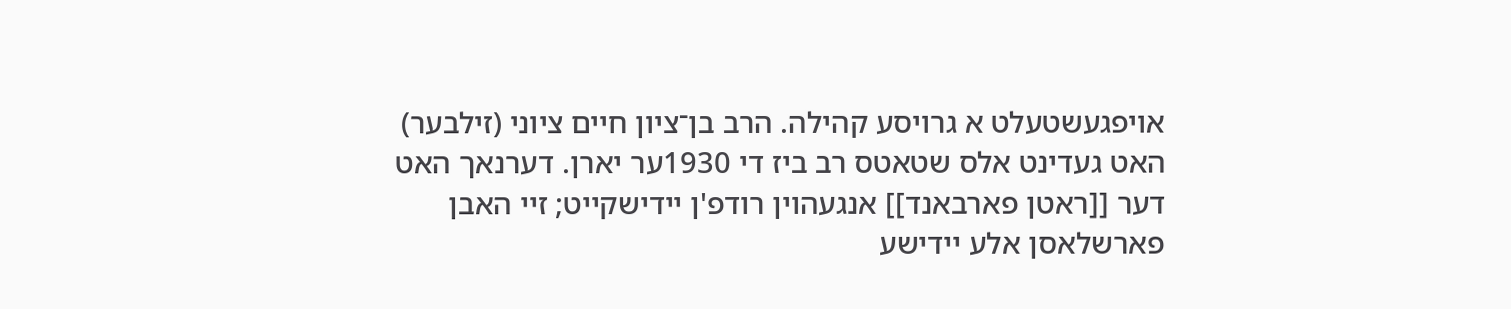אויפגעשטעלט א גרויסע קהילה. הרב בן־ציון חיים ציוני (זילבער) האט געדינט אלס שטאטס רב ביז די 1930ער יארן. דערנאך האט דער [[ראטן פארבאנד]] אנגעהוין רודפ'ן יידישקייט; זיי האבן פארשלאסן אלע יידישע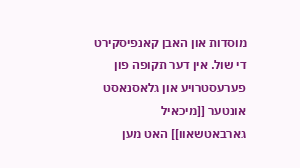מוסדות און האבן קאנפיסקירט די שול. אין דער תקופה פון פערעסטרויע און גלאסנאסט אונטער [[מיכאיל גארבאטשאוו]] האט מען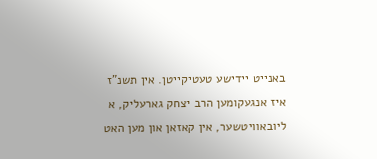באנייט יידישע טעטיקייטן. אין תשנ"ז איז אנגעקומען הרב יצחק גארעליק, א ליובאוויטשער, אין קאזאן און מען האט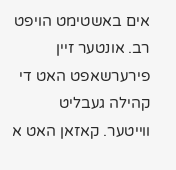אים באשטימט הויפט רב. אונטער זיין פירערשאפט האט די קהילה געבליט ווייטער. קאזאן האט א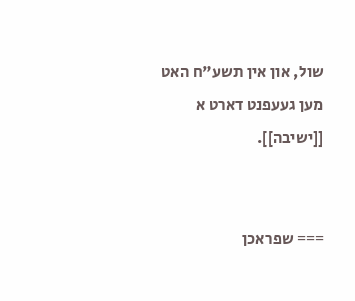שול, און אין תשע"ח האט מען געעפנט דארט א [[ישיבה]].


=== שפראכן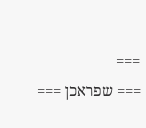===
=== שפראכן ===